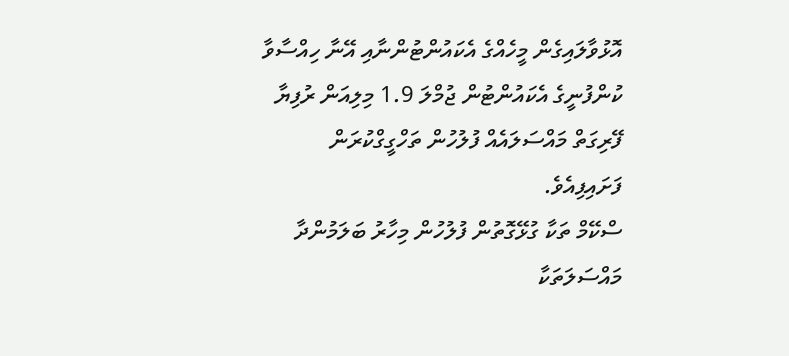އޮޅުވާލައިގެން މީހެއްގެ އެކައުންޓުންނާއި އޭނާ ހިއްސާވާ ކުންފުނީގެ އެކައުންޓުން ޖުމްލަ 1.9 މިލިއަން ރުފިޔާ ފޭރިގަތް މައްސަލައެއް ފުލުހުން ތަހްގީގްކުރަން ފަށައިފިއެވެ.
ސްކޭމް ތަކާ ގުޅޭގޮތުން ފުލުހުން މިހާރު ބަލަމުންދާ މައްސަލަތަކާ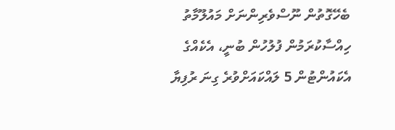ބެހޭގޮތުން ނޫސްވެރިންނަށް މައުލޫމާތު ހިއްސާކުރަމުން ފުލުހުން ބުނީ، އެކެއްގެ އެކައުންޓުން 5 ލައްކައަށްވުރެ ގިނަ ރުފިޔާ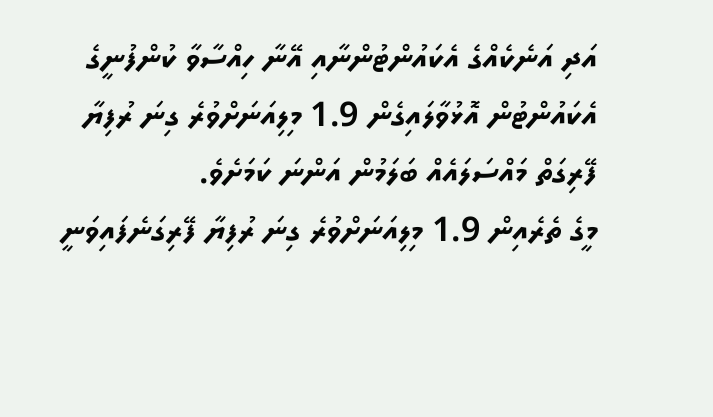އަދި އަނެކެއްގެ އެކައުންޓުންނާއި އޭނާ ހިއްސާވާ ކުންފުނީގެ އެކައުންޓުން އޮޅުވާލައިގެން 1.9 މިލިއަނަށްވުރެ ގިނަ ރުފިޔާ ފޭރިގަތް މައްސަލައެއް ބަލަމުން އަންނަ ކަމަށެވެ.
މީގެ ތެރެއިން 1.9 މިލިއަނަށްވުރެ ގިނަ ރުފިޔާ ފޭރިގަނެފައިވަނީ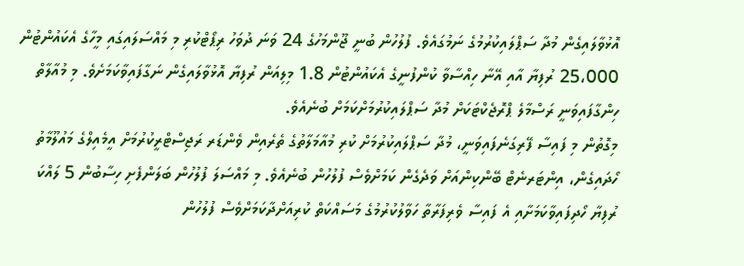އޮޅުވާލައިގެން މުދާ ސަޕްލައިކުރުމުގެ ނަމުގައެވެ. ފުލުހުން ބުނީ ޖޫންމަހުގެ 24 ވަނަ ދުވަހު ރިޕޯޓްކުރި މި މައްސަލައިގައި މީހާގެ އެކައުންޓުން 25،000 ރުފިޔާ އާއި އޭނާ ހިއްސާވާ ކުންފުނީގެ އެކައުންޓުން 1.8 މިލިއަން ރުފިޔާ އޮޅުވާލައިގެން ނަގާފައިވާކަމަށެވެ. މި މުއާލާތް ހިންގާފައިވަނީ ރަސްމާލެ ޕްރޮޖެކްޓަކަށް މުދާ ސަޕްލައިކުރުމަށްކަމަށް ބުނެއެވެ.
މިގޮތުން މި ފައިސާ ފޭރިގަނެފައިވަނީ، މުދާ ސަޕްލައިކުރުމަށް ކުރި މުއާމަލާތުގެ ތެރެއިން ވެންޑަރ ރަޖިސްޓްރީކުރުމަށް އީމެއިލްގެ މައުލޫމާތު ހޯދައިގެން، އިންޓަރނެޓް ބޭންކިންއަށް ވަދެގެން ކަމަށްވެސް ފުލުހުން ބުނެއެވެ. މި މައްސަލަ ފުލުހުން ބަލަންފެށި ހިސާބުން 5 ލައްކަ ރުފިޔާ ހޯދިފައިވާކަމަށާއި އެ ފައިސާ ވެރިފަރާތާ ހަވާލުކުރުމުގެ މަސައްކަތް ކުރިއަށްދާކަމަށްވެސް ފުލުހުން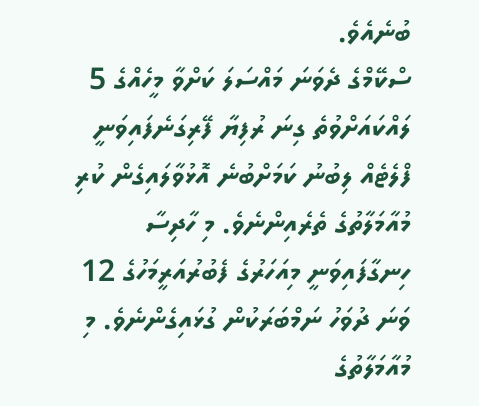ބުނެއެވެ.
ސްކޭމްގެ ދެވަނަ މައްސަލަ ކަށްވާ މީހެއްގެ 5 ލައްކައަށްވުތެ ގިނަ ރުފިޔާ ފޭރިގަނެފައިވަނީ ފްލެޓެއް ލިބުނު ކަމަށްބުނެ އޮޅުވާލައިގެން ކުރި މުއާމަލާތުގެ ތެރެއިންނެވެ. މި ހާދިސާ ހިނގާފައިވަނީ މިއަހަރުގެ ފެބުރުއަރީމަހުގެ 12 ވަނަ ދުވަހު ނަމްބަރަކުން ގުޅައިގެންނެވެ. މި މުއާމަލާތުގެ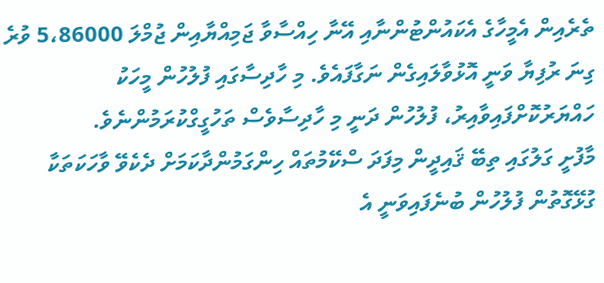ތެރެއިން އެމީހާގެ އެކައުންޓުންނާއި އޭނާ ހިއްސާވާ ޖަމިއްޔާއިން ޖުމްލަ 5،86000 ވުރެ ގިނަ ރުފިޔާ ވަނީ އޮޅުވާލައިގެން ނަގާފައެވެ. މި ހާދިސާގައި ފުލުހުން މީހަކު ހައްޔަރުކޮށްފައިވާއިރު، ފުލުހުން ދަނީ މި ހާދިސާވެސް ތަހުގީގްކުރަމުންނެވެ.
މާފުށީ ގަލުގައި ތިބޭ ޤައިދީން މިފަދަ ސްކޭމުތައް ހިންގަމުންދާކަމަށް ދެކެވޭ ވާހަކަތަކާ ގުޅޭގޮތުން ފުލުހުން ބުނެފައިވަނީ އެ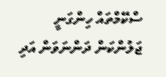ސްކޭމްތައް ހިންގަނީ ޖަލުންކަން ދަންނަވަން އަދި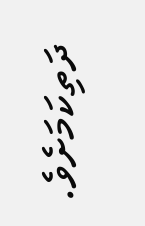ދަތިކަމަށެވެ.